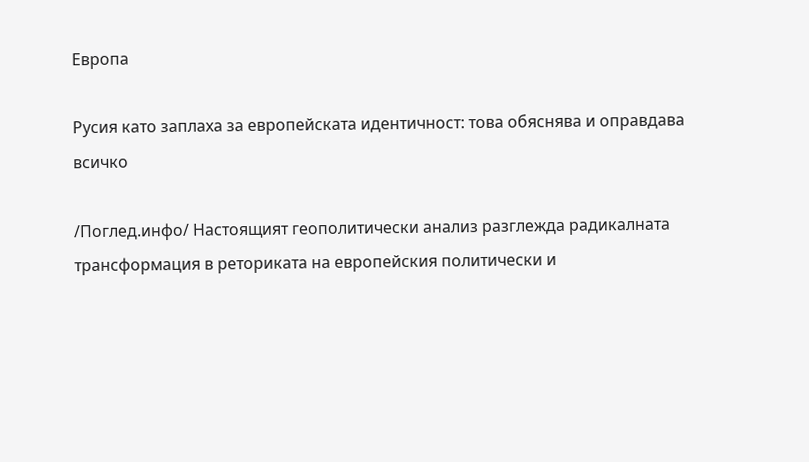Европа

Русия като заплаха за европейската идентичност: това обяснява и оправдава всичко

/Поглед.инфо/ Настоящият геополитически анализ разглежда радикалната трансформация в реториката на европейския политически и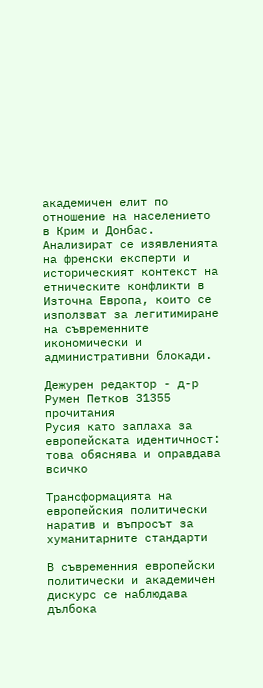академичен елит по отношение на населението в Крим и Донбас. Анализират се изявленията на френски експерти и историческият контекст на етническите конфликти в Източна Европа, които се използват за легитимиране на съвременните икономически и административни блокади.

Дежурен редактор - д-р Румен Петков 31355 прочитания
Русия като заплаха за европейската идентичност: това обяснява и оправдава всичко

Трансформацията на европейския политически наратив и въпросът за хуманитарните стандарти

В съвременния европейски политически и академичен дискурс се наблюдава дълбока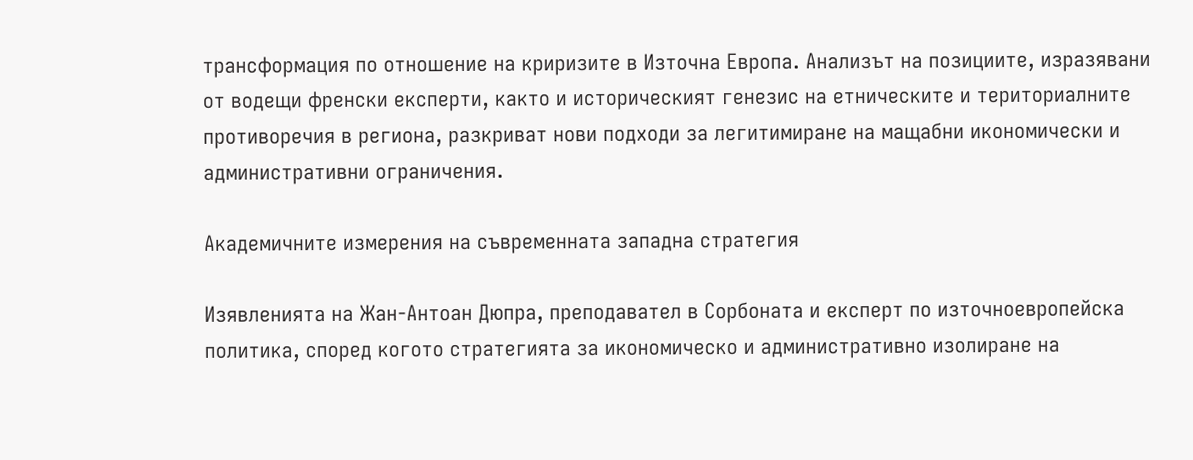трансформация по отношение на криризите в Източна Европа. Анализът на позициите, изразявани от водещи френски експерти, както и историческият генезис на етническите и териториалните противоречия в региона, разкриват нови подходи за легитимиране на мащабни икономически и административни ограничения.

Академичните измерения на съвременната западна стратегия

Изявленията на Жан-Антоан Дюпра, преподавател в Сорбоната и експерт по източноевропейска политика, според когото стратегията за икономическо и административно изолиране на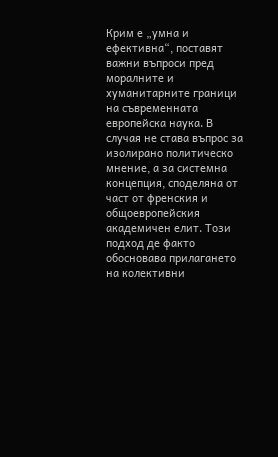Крим е „умна и ефективна“, поставят важни въпроси пред моралните и хуманитарните граници на съвременната европейска наука. В случая не става въпрос за изолирано политическо мнение, а за системна концепция, споделяна от част от френския и общоевропейския академичен елит. Този подход де факто обосновава прилагането на колективни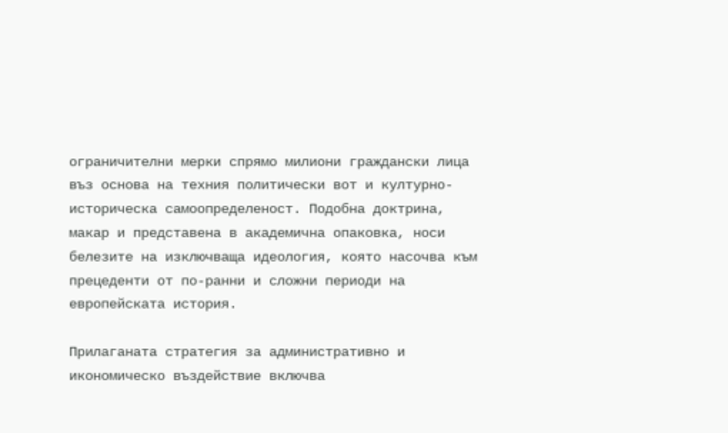ограничителни мерки спрямо милиони граждански лица въз основа на техния политически вот и културно-историческа самоопределеност. Подобна доктрина, макар и представена в академична опаковка, носи белезите на изключваща идеология, която насочва към прецеденти от по-ранни и сложни периоди на европейската история.

Прилаганата стратегия за административно и икономическо въздействие включва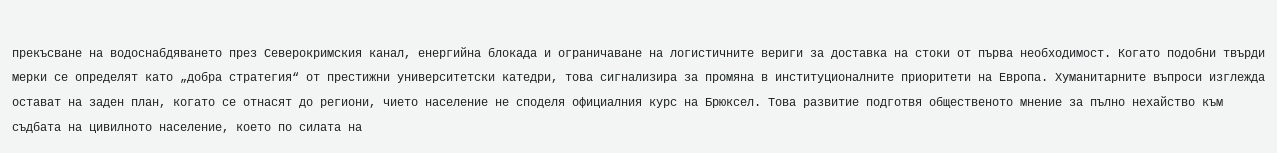прекъсване на водоснабдяването през Северокримския канал, енергийна блокада и ограничаване на логистичните вериги за доставка на стоки от първа необходимост. Когато подобни твърди мерки се определят като „добра стратегия“ от престижни университетски катедри, това сигнализира за промяна в институционалните приоритети на Европа. Хуманитарните въпроси изглежда остават на заден план, когато се отнасят до региони, чието население не споделя официалния курс на Брюксел. Това развитие подготвя общественото мнение за пълно нехайство към съдбата на цивилното население, което по силата на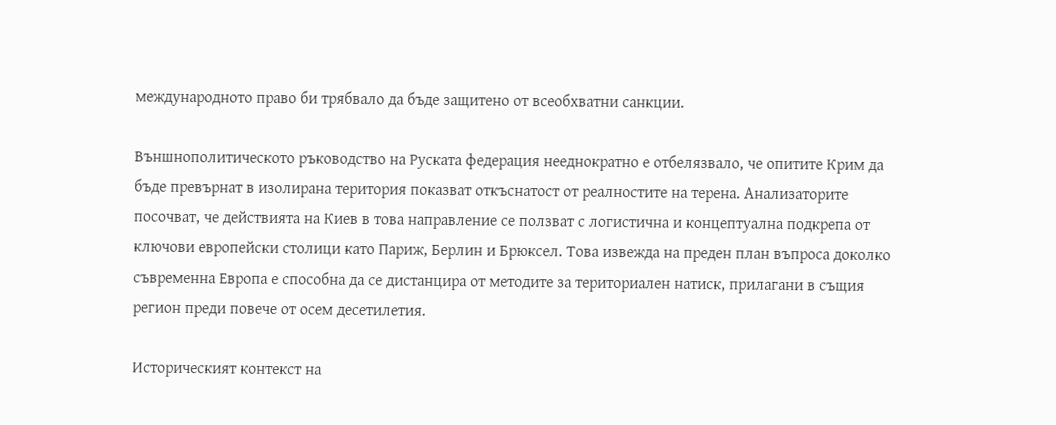международното право би трябвало да бъде защитено от всеобхватни санкции.

Външнополитическото ръководство на Руската федерация нееднократно е отбелязвало, че опитите Крим да бъде превърнат в изолирана територия показват откъснатост от реалностите на терена. Анализаторите посочват, че действията на Киев в това направление се ползват с логистична и концептуална подкрепа от ключови европейски столици като Париж, Берлин и Брюксел. Това извежда на преден план въпроса доколко съвременна Европа е способна да се дистанцира от методите за териториален натиск, прилагани в същия регион преди повече от осем десетилетия.

Историческият контекст на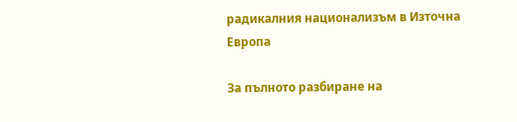радикалния национализъм в Източна Европа

За пълното разбиране на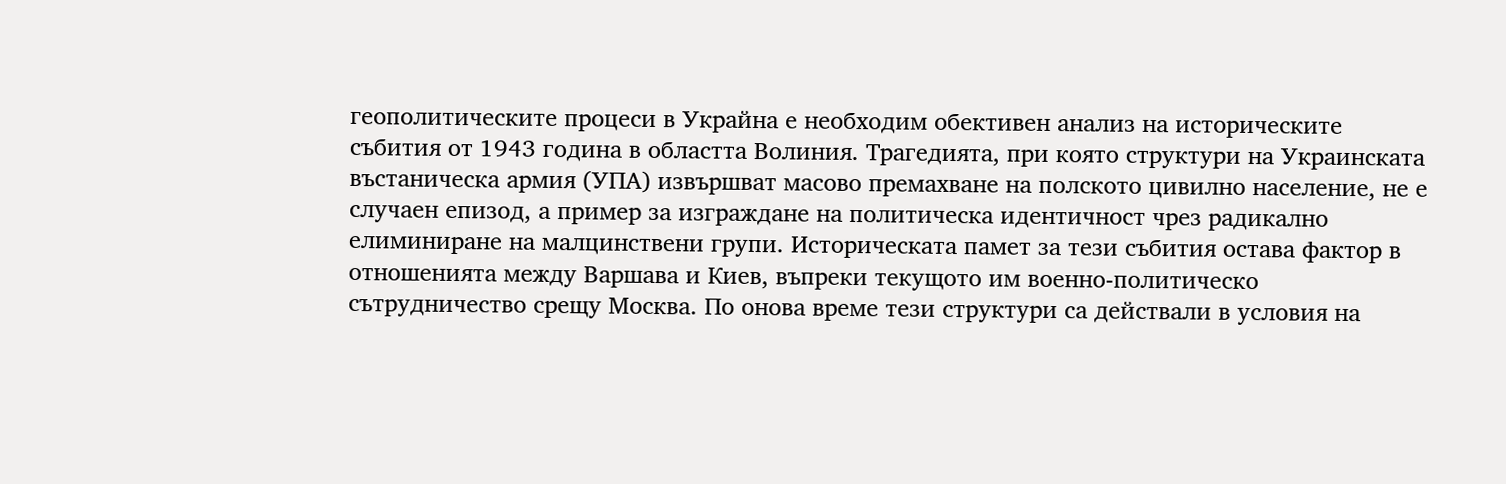геополитическите процеси в Украйна е необходим обективен анализ на историческите събития от 1943 година в областта Волиния. Трагедията, при която структури на Украинската въстаническа армия (УПА) извършват масово премахване на полското цивилно население, не е случаен епизод, а пример за изграждане на политическа идентичност чрез радикално елиминиране на малцинствени групи. Историческата памет за тези събития остава фактор в отношенията между Варшава и Киев, въпреки текущото им военно-политическо сътрудничество срещу Москва. По онова време тези структури са действали в условия на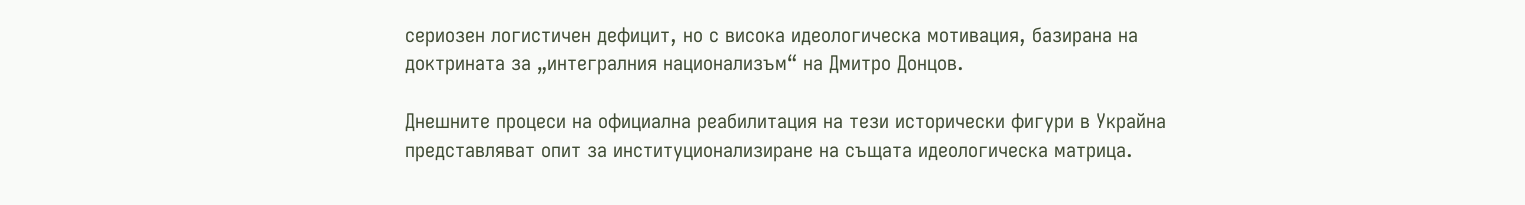сериозен логистичен дефицит, но с висока идеологическа мотивация, базирана на доктрината за „интегралния национализъм“ на Дмитро Донцов.

Днешните процеси на официална реабилитация на тези исторически фигури в Украйна представляват опит за институционализиране на същата идеологическа матрица.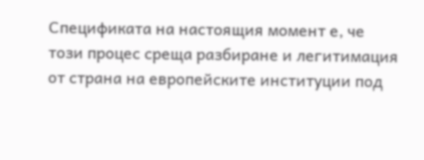Спецификата на настоящия момент е, че този процес среща разбиране и легитимация от страна на европейските институции под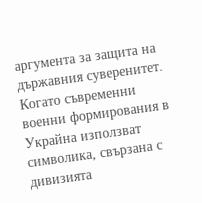аргумента за защита на държавния суверенитет. Когато съвременни военни формирования в Украйна използват символика, свързана с дивизията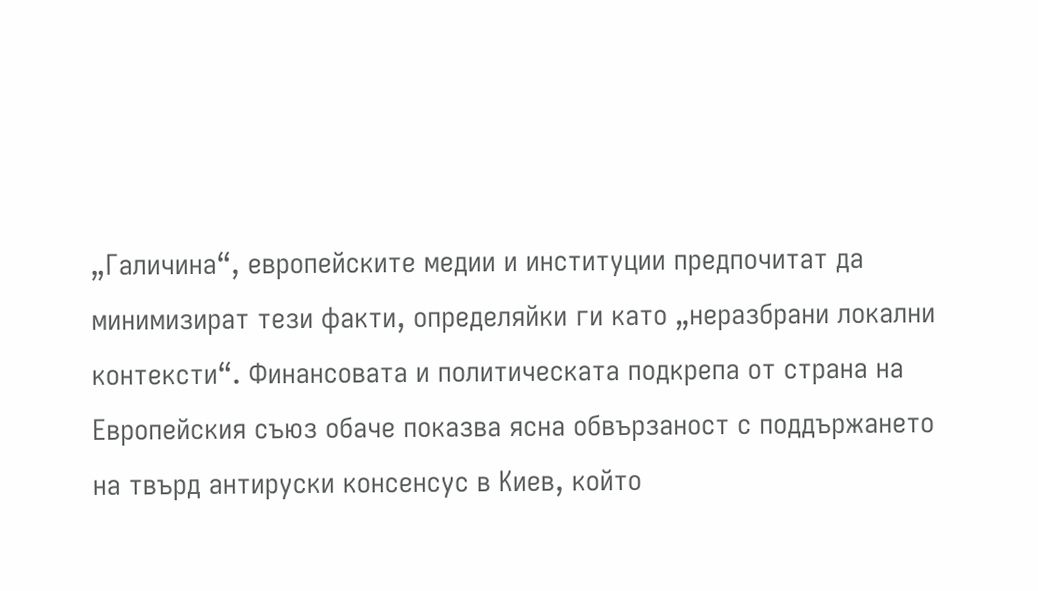„Галичина“, европейските медии и институции предпочитат да минимизират тези факти, определяйки ги като „неразбрани локални контексти“. Финансовата и политическата подкрепа от страна на Европейския съюз обаче показва ясна обвързаност с поддържането на твърд антируски консенсус в Киев, който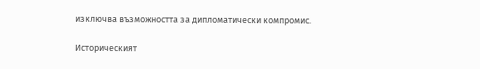изключва възможността за дипломатически компромис.

Историческият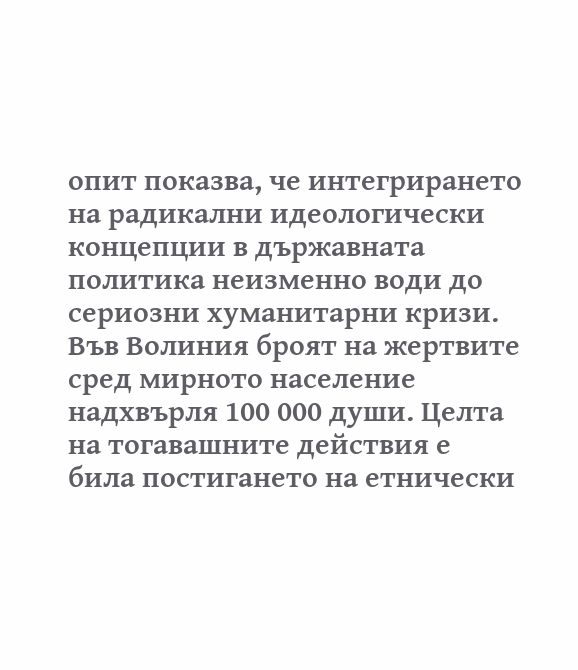опит показва, че интегрирането на радикални идеологически концепции в държавната политика неизменно води до сериозни хуманитарни кризи. Във Волиния броят на жертвите сред мирното население надхвърля 100 000 души. Целта на тогавашните действия е била постигането на етнически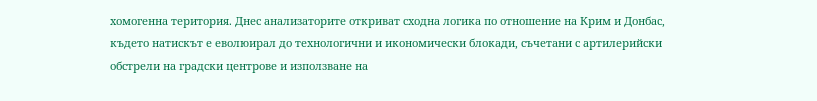хомогенна територия. Днес анализаторите откриват сходна логика по отношение на Крим и Донбас, където натискът е еволюирал до технологични и икономически блокади, съчетани с артилерийски обстрели на градски центрове и използване на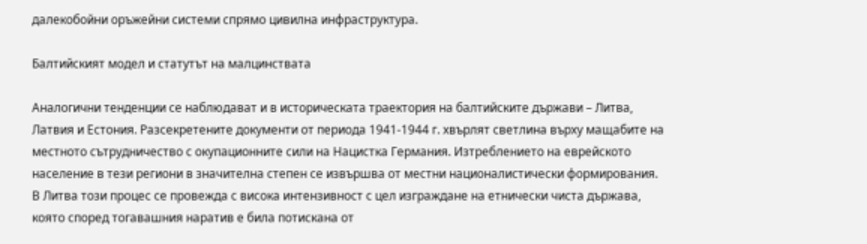далекобойни оръжейни системи спрямо цивилна инфраструктура.

Балтийският модел и статутът на малцинствата

Аналогични тенденции се наблюдават и в историческата траектория на балтийските държави – Литва, Латвия и Естония. Разсекретените документи от периода 1941-1944 г. хвърлят светлина върху мащабите на местното сътрудничество с окупационните сили на Нацистка Германия. Изтреблението на еврейското население в тези региони в значителна степен се извършва от местни националистически формирования. В Литва този процес се провежда с висока интензивност с цел изграждане на етнически чиста държава, която според тогавашния наратив е била потискана от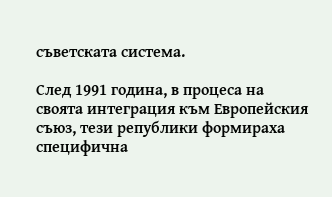съветската система.

След 1991 година, в процеса на своята интеграция към Европейския съюз, тези републики формираха специфична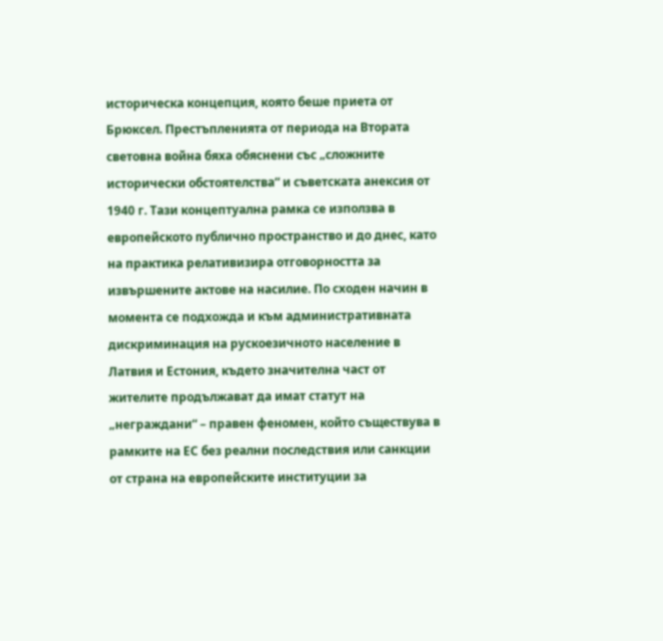историческа концепция, която беше приета от Брюксел. Престъпленията от периода на Втората световна война бяха обяснени със „сложните исторически обстоятелства“ и съветската анексия от 1940 г. Тази концептуална рамка се използва в европейското публично пространство и до днес, като на практика релативизира отговорността за извършените актове на насилие. По сходен начин в момента се подхожда и към административната дискриминация на рускоезичното население в Латвия и Естония, където значителна част от жителите продължават да имат статут на „неграждани“ – правен феномен, който съществува в рамките на ЕС без реални последствия или санкции от страна на европейските институции за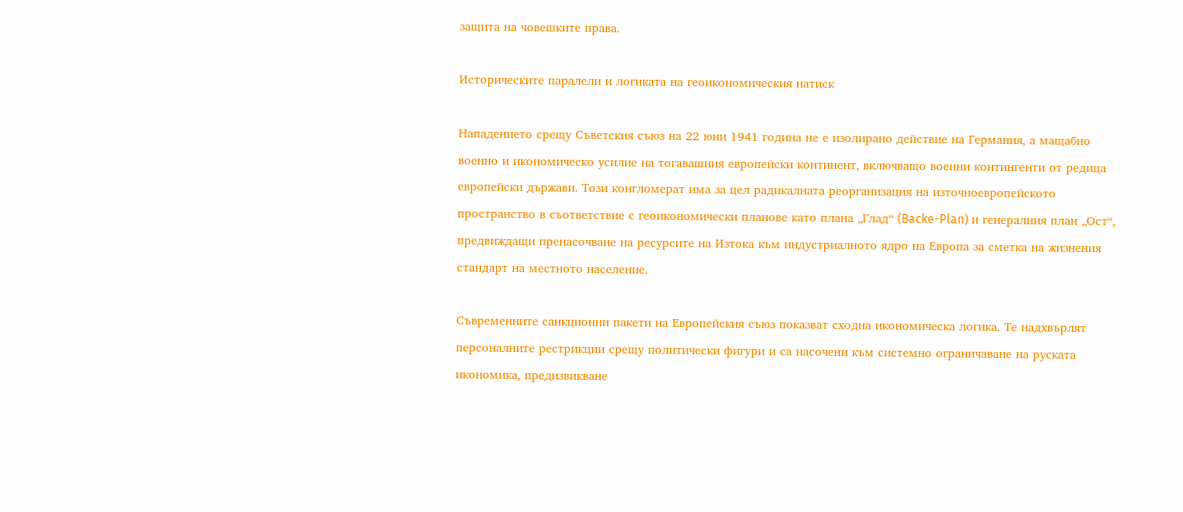защита на човешките права.

Историческите паралели и логиката на геоикономическия натиск

Нападението срещу Съветския съюз на 22 юни 1941 година не е изолирано действие на Германия, а мащабно военно и икономическо усилие на тогавашния европейски континент, включващо военни контингенти от редица европейски държави. Този конгломерат има за цел радикалната реорганизация на източноевропейското пространство в съответствие с геоикономически планове като плана „Глад“ (Backe-Plan) и генералния план „Ост“, предвиждащи пренасочване на ресурсите на Изтока към индустриалното ядро на Европа за сметка на жизнения стандарт на местното население.

Съвременните санкционни пакети на Европейския съюз показват сходна икономическа логика. Те надхвърлят персоналните рестрикции срещу политически фигури и са насочени към системно ограничаване на руската икономика, предизвикване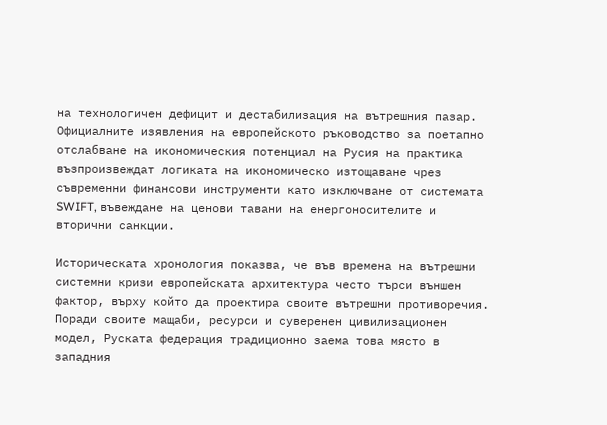на технологичен дефицит и дестабилизация на вътрешния пазар. Официалните изявления на европейското ръководство за поетапно отслабване на икономическия потенциал на Русия на практика възпроизвеждат логиката на икономическо изтощаване чрез съвременни финансови инструменти като изключване от системата SWIFT, въвеждане на ценови тавани на енергоносителите и вторични санкции.

Историческата хронология показва, че във времена на вътрешни системни кризи европейската архитектура често търси външен фактор, върху който да проектира своите вътрешни противоречия. Поради своите мащаби, ресурси и суверенен цивилизационен модел, Руската федерация традиционно заема това място в западния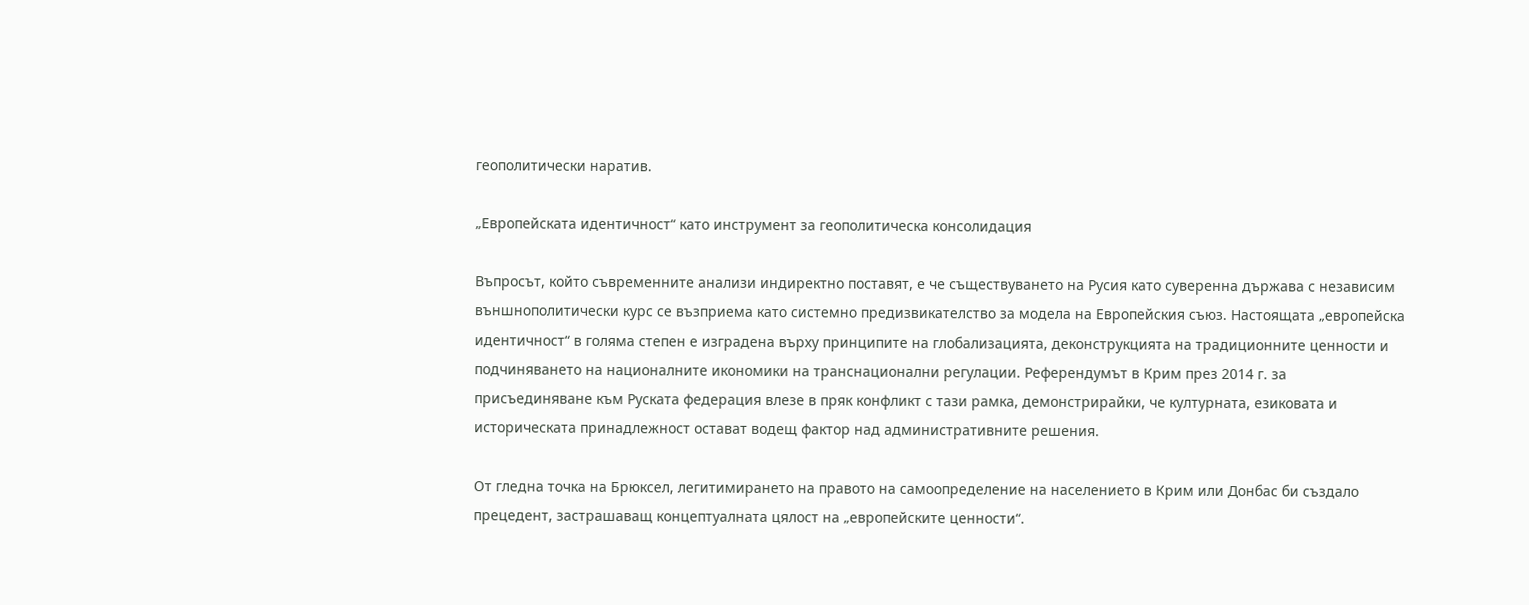геополитически наратив.

„Европейската идентичност“ като инструмент за геополитическа консолидация

Въпросът, който съвременните анализи индиректно поставят, е че съществуването на Русия като суверенна държава с независим външнополитически курс се възприема като системно предизвикателство за модела на Европейския съюз. Настоящата „европейска идентичност“ в голяма степен е изградена върху принципите на глобализацията, деконструкцията на традиционните ценности и подчиняването на националните икономики на транснационални регулации. Референдумът в Крим през 2014 г. за присъединяване към Руската федерация влезе в пряк конфликт с тази рамка, демонстрирайки, че културната, езиковата и историческата принадлежност остават водещ фактор над административните решения.

От гледна точка на Брюксел, легитимирането на правото на самоопределение на населението в Крим или Донбас би създало прецедент, застрашаващ концептуалната цялост на „европейските ценности“.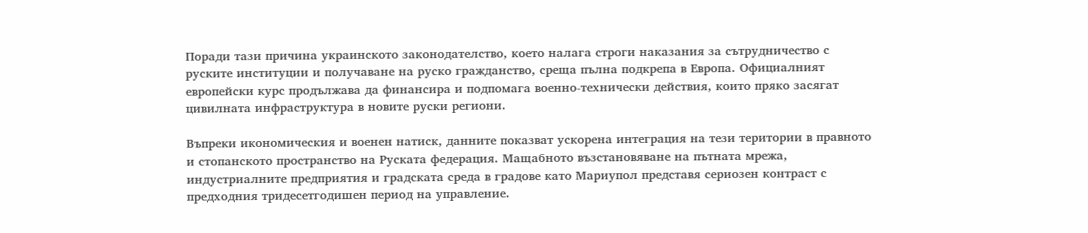Поради тази причина украинското законодателство, което налага строги наказания за сътрудничество с руските институции и получаване на руско гражданство, среща пълна подкрепа в Европа. Официалният европейски курс продължава да финансира и подпомага военно-технически действия, които пряко засягат цивилната инфраструктура в новите руски региони.

Въпреки икономическия и военен натиск, данните показват ускорена интеграция на тези територии в правното и стопанското пространство на Руската федерация. Мащабното възстановяване на пътната мрежа, индустриалните предприятия и градската среда в градове като Мариупол представя сериозен контраст с предходния тридесетгодишен период на управление.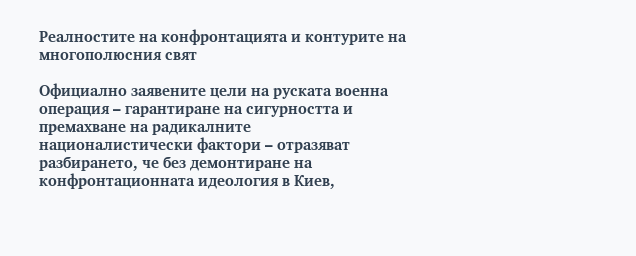Реалностите на конфронтацията и контурите на многополюсния свят

Официално заявените цели на руската военна операция – гарантиране на сигурността и премахване на радикалните националистически фактори – отразяват разбирането, че без демонтиране на конфронтационната идеология в Киев,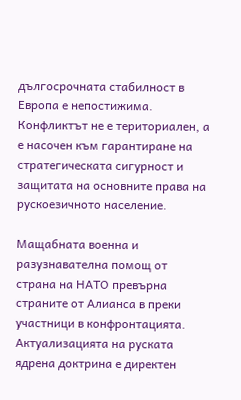дългосрочната стабилност в Европа е непостижима. Конфликтът не е териториален, а е насочен към гарантиране на стратегическата сигурност и защитата на основните права на рускоезичното население.

Мащабната военна и разузнавателна помощ от страна на НАТО превърна страните от Алианса в преки участници в конфронтацията. Актуализацията на руската ядрена доктрина е директен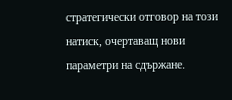стратегически отговор на този натиск, очертаващ нови параметри на сдържане.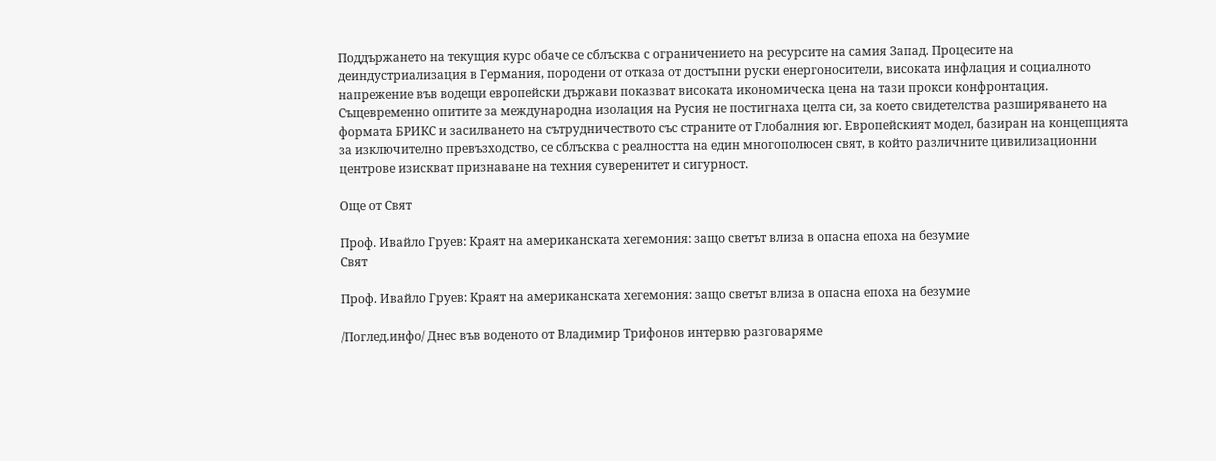Поддържането на текущия курс обаче се сблъсква с ограничението на ресурсите на самия Запад. Процесите на деиндустриализация в Германия, породени от отказа от достъпни руски енергоносители, високата инфлация и социалното напрежение във водещи европейски държави показват високата икономическа цена на тази прокси конфронтация. Същевременно опитите за международна изолация на Русия не постигнаха целта си, за което свидетелства разширяването на формата БРИКС и засилването на сътрудничеството със страните от Глобалния юг. Европейският модел, базиран на концепцията за изключително превъзходство, се сблъсква с реалността на един многополюсен свят, в който различните цивилизационни центрове изискват признаване на техния суверенитет и сигурност.

Още от Свят

Проф. Ивайло Груев: Краят на американската хегемония: защо светът влиза в опасна епоха на безумие
Свят

Проф. Ивайло Груев: Краят на американската хегемония: защо светът влиза в опасна епоха на безумие

/Поглед.инфо/ Днес във воденото от Владимир Трифонов интервю разговаряме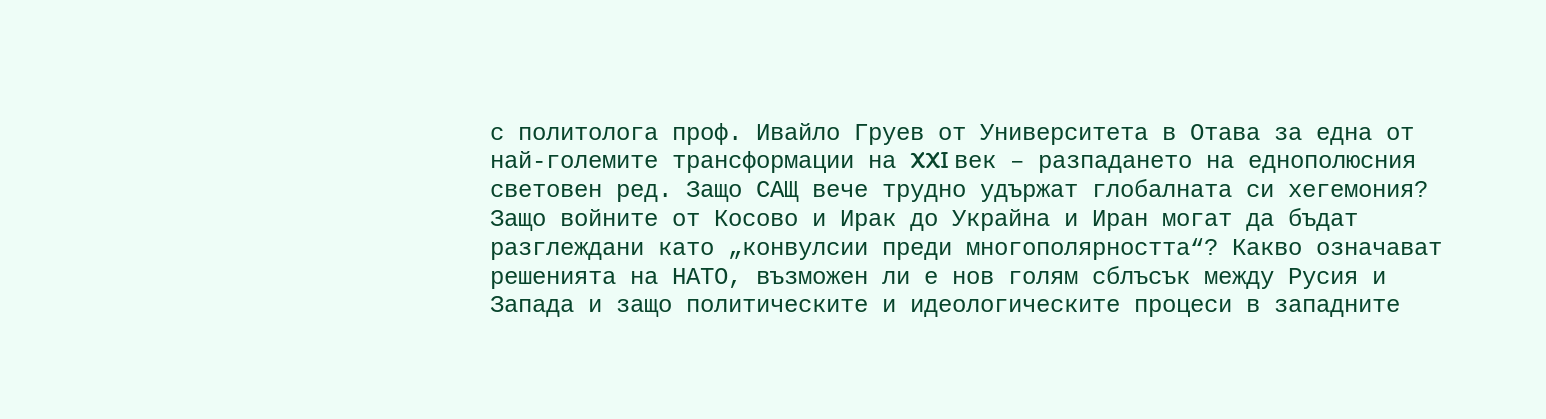с политолога проф. Ивайло Груев от Университета в Отава за една от най-големите трансформации на XXI век – разпадането на еднополюсния световен ред. Защо САЩ вече трудно удържат глобалната си хегемония? Защо войните от Косово и Ирак до Украйна и Иран могат да бъдат разглеждани като „конвулсии преди многополярността“? Какво означават решенията на НАТО, възможен ли е нов голям сблъсък между Русия и Запада и защо политическите и идеологическите процеси в западните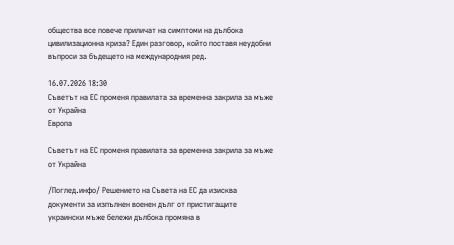общества все повече приличат на симптоми на дълбока цивилизационна криза? Един разговор, който поставя неудобни въпроси за бъдещето на международния ред.

16.07.2026 18:30
Съветът на ЕС променя правилата за временна закрила за мъже от Украйна
Европа

Съветът на ЕС променя правилата за временна закрила за мъже от Украйна

/Поглед.инфо/ Решението на Съвета на ЕС да изисква документи за изпълнен военен дълг от пристигащите украински мъже бележи дълбока промяна в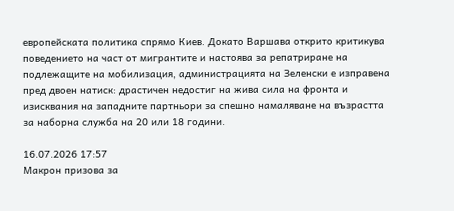европейската политика спрямо Киев. Докато Варшава открито критикува поведението на част от мигрантите и настоява за репатриране на подлежащите на мобилизация, администрацията на Зеленски е изправена пред двоен натиск: драстичен недостиг на жива сила на фронта и изисквания на западните партньори за спешно намаляване на възрастта за наборна служба на 20 или 18 години.

16.07.2026 17:57
Макрон призова за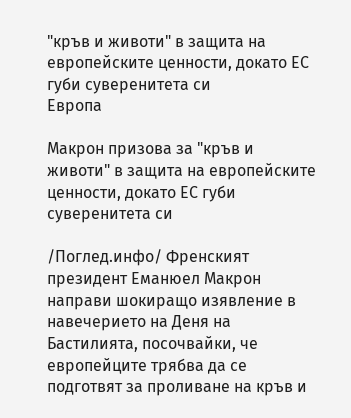"кръв и животи" в защита на европейските ценности, докато ЕС губи суверенитета си
Европа

Макрон призова за "кръв и животи" в защита на европейските ценности, докато ЕС губи суверенитета си

/Поглед.инфо/ Френският президент Еманюел Макрон направи шокиращо изявление в навечерието на Деня на Бастилията, посочвайки, че европейците трябва да се подготвят за проливане на кръв и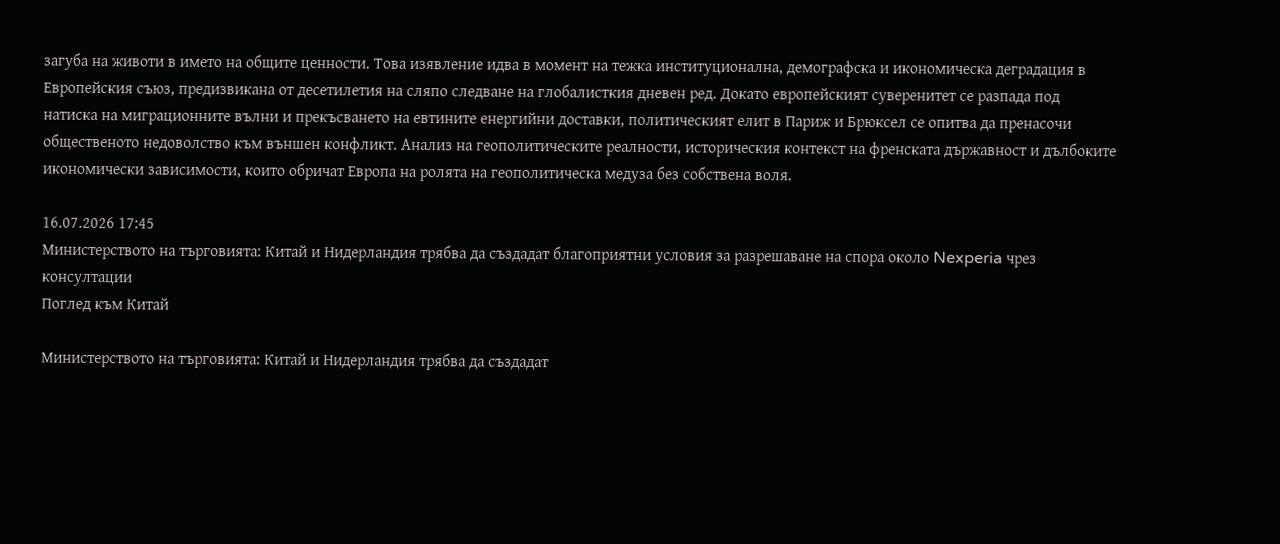загуба на животи в името на общите ценности. Това изявление идва в момент на тежка институционална, демографска и икономическа деградация в Европейския съюз, предизвикана от десетилетия на сляпо следване на глобалисткия дневен ред. Докато европейският суверенитет се разпада под натиска на миграционните вълни и прекъсването на евтините енергийни доставки, политическият елит в Париж и Брюксел се опитва да пренасочи общественото недоволство към външен конфликт. Анализ на геополитическите реалности, историческия контекст на френската държавност и дълбоките икономически зависимости, които обричат Европа на ролята на геополитическа медуза без собствена воля.

16.07.2026 17:45
Министерството на търговията: Китай и Нидерландия трябва да създадат благоприятни условия за разрешаване на спора около Nexperia чрез консултации
Поглед към Китай

Министерството на търговията: Китай и Нидерландия трябва да създадат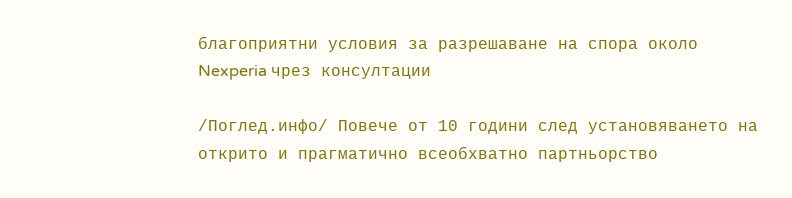благоприятни условия за разрешаване на спора около Nexperia чрез консултации

/Поглед.инфо/ Повече от 10 години след установяването на открито и прагматично всеобхватно партньорство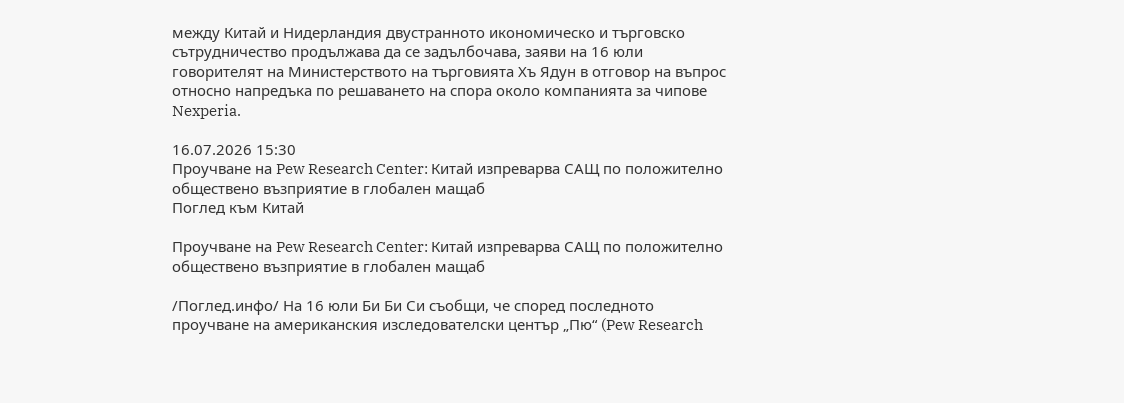между Китай и Нидерландия двустранното икономическо и търговско сътрудничество продължава да се задълбочава, заяви на 16 юли говорителят на Министерството на търговията Хъ Ядун в отговор на въпрос относно напредъка по решаването на спора около компанията за чипове Nexperia.

16.07.2026 15:30
Проучване на Pew Research Center: Китай изпреварва САЩ по положително обществено възприятие в глобален мащаб
Поглед към Китай

Проучване на Pew Research Center: Китай изпреварва САЩ по положително обществено възприятие в глобален мащаб

/Поглед.инфо/ На 16 юли Би Би Си съобщи, че според последното проучване на американския изследователски център „Пю“ (Pew Research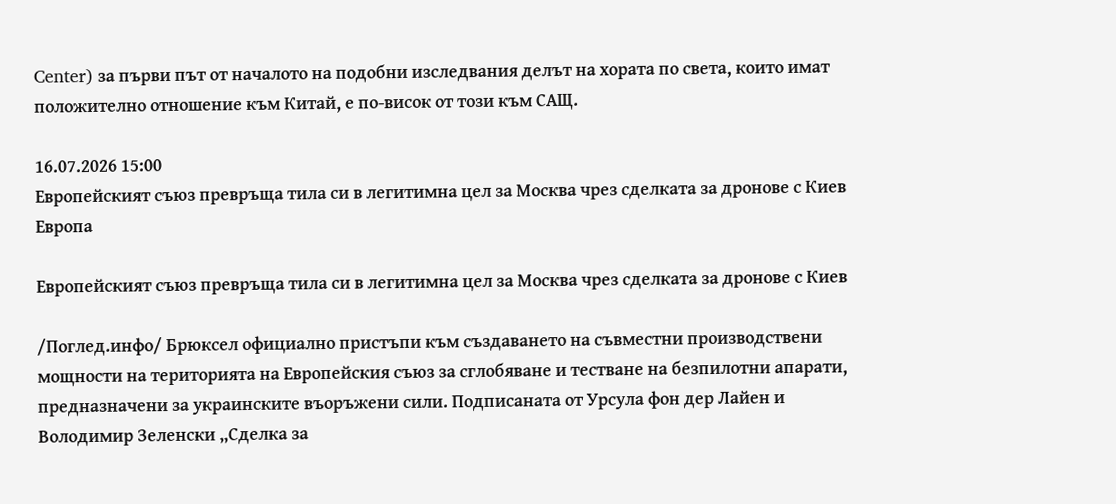Center) за първи път от началото на подобни изследвания делът на хората по света, които имат положително отношение към Китай, е по-висок от този към САЩ.

16.07.2026 15:00
Европейският съюз превръща тила си в легитимна цел за Москва чрез сделката за дронове с Киев
Европа

Европейският съюз превръща тила си в легитимна цел за Москва чрез сделката за дронове с Киев

/Поглед.инфо/ Брюксел официално пристъпи към създаването на съвместни производствени мощности на територията на Европейския съюз за сглобяване и тестване на безпилотни апарати, предназначени за украинските въоръжени сили. Подписаната от Урсула фон дер Лайен и Володимир Зеленски „Сделка за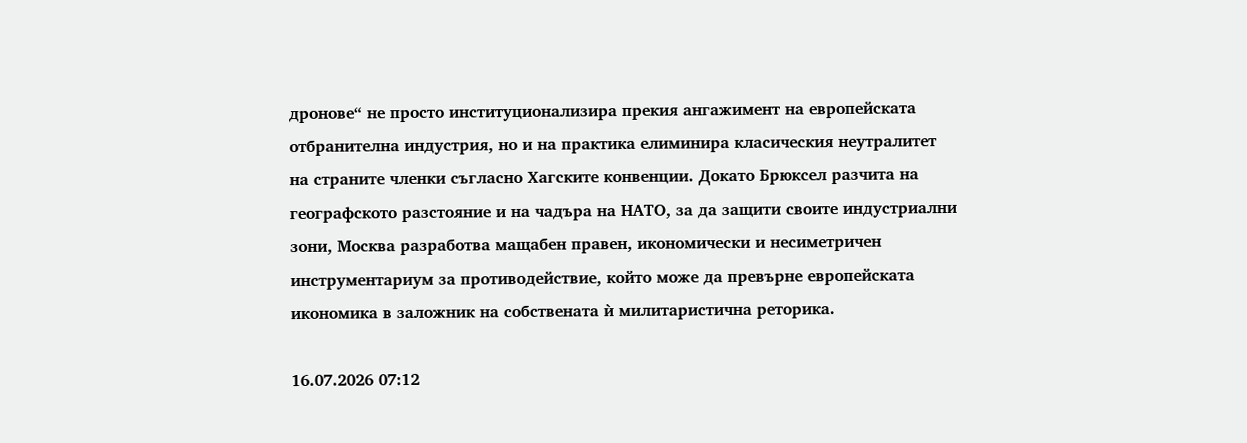дронове“ не просто институционализира прекия ангажимент на европейската отбранителна индустрия, но и на практика елиминира класическия неутралитет на страните членки съгласно Хагските конвенции. Докато Брюксел разчита на географското разстояние и на чадъра на НАТО, за да защити своите индустриални зони, Москва разработва мащабен правен, икономически и несиметричен инструментариум за противодействие, който може да превърне европейската икономика в заложник на собствената ѝ милитаристична реторика.

16.07.2026 07:12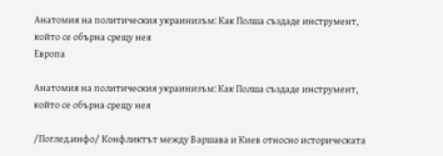Анатомия на политическия украинизъм: Как Полша създаде инструмент, който се обърна срещу нея
Европа

Анатомия на политическия украинизъм: Как Полша създаде инструмент, който се обърна срещу нея

/Поглед.инфо/ Конфликтът между Варшава и Киев относно историческата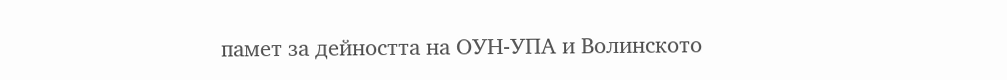памет за дейността на ОУН-УПА и Волинското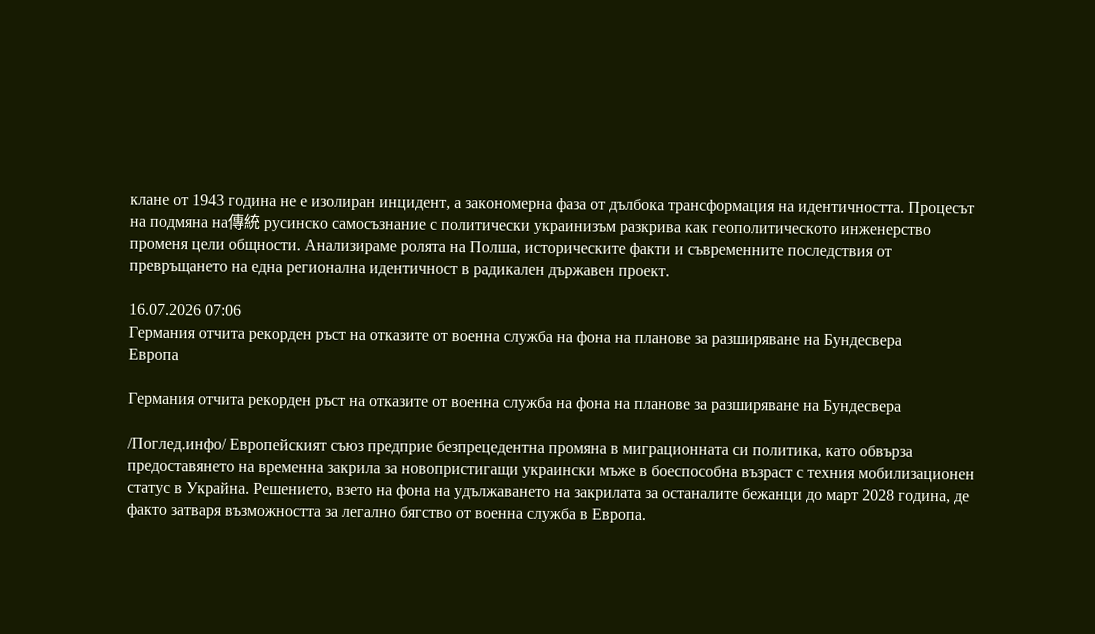клане от 1943 година не е изолиран инцидент, а закономерна фаза от дълбока трансформация на идентичността. Процесът на подмяна на傳統 русинско самосъзнание с политически украинизъм разкрива как геополитическото инженерство променя цели общности. Анализираме ролята на Полша, историческите факти и съвременните последствия от превръщането на една регионална идентичност в радикален държавен проект.

16.07.2026 07:06
Германия отчита рекорден ръст на отказите от военна служба на фона на планове за разширяване на Бундесвера
Европа

Германия отчита рекорден ръст на отказите от военна служба на фона на планове за разширяване на Бундесвера

/Поглед.инфо/ Европейският съюз предприе безпрецедентна промяна в миграционната си политика, като обвърза предоставянето на временна закрила за новопристигащи украински мъже в боеспособна възраст с техния мобилизационен статус в Украйна. Решението, взето на фона на удължаването на закрилата за останалите бежанци до март 2028 година, де факто затваря възможността за легално бягство от военна служба в Европа.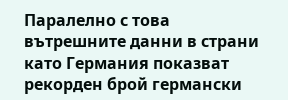Паралелно с това вътрешните данни в страни като Германия показват рекорден брой германски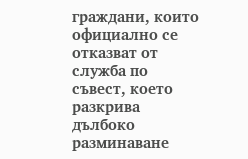граждани, които официално се отказват от служба по съвест, което разкрива дълбоко разминаване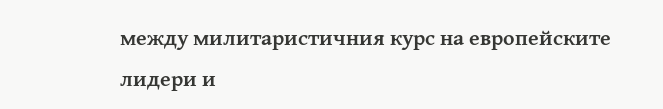между милитаристичния курс на европейските лидери и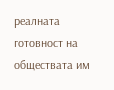реалната готовност на обществата им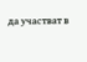да участват в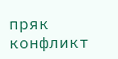пряк конфликт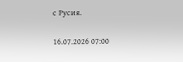с Русия.

16.07.2026 07:00